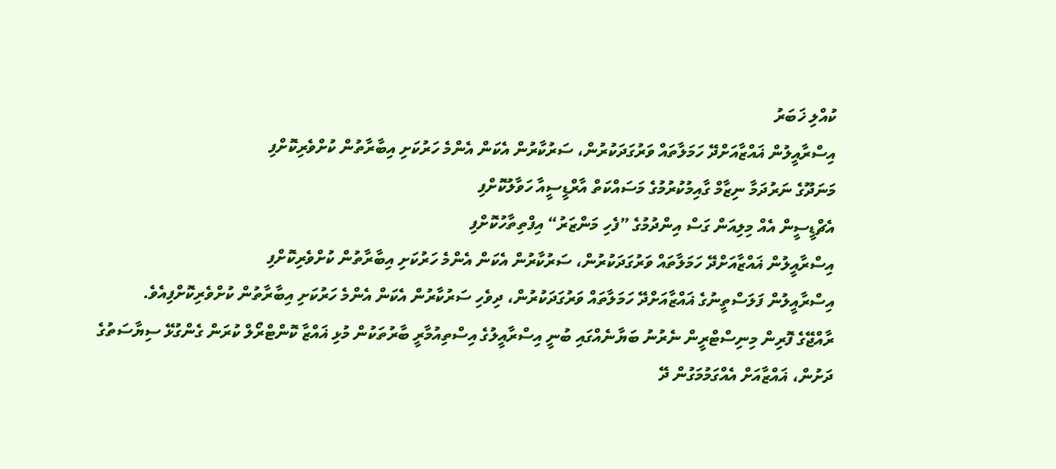ކުއްލި ޚަބަރު
އިސްރާއީލުން ޣައްޒާއަށްދޭ ހަމަލާތައް ވަރުގަދަކުރުން، ސަރުކާރުން އެކަން އެންމެ ހަރުކަށި އިބާރާތުން ކުށްވެރިކޮށްފި
މަނަދޫގެ ނަރުދަމާ ނިޒާމް ގާއިމުކުރުމުގެ މަސައްކަތް އާރްޑީސީއާ ހަވާލުކޮށްފި
އެޗްޑީސީން އެއް މިލިއަން ގަސް އިންދުމުގެ ”ފެހި މަންޒަރު“ އިފްތިތާހުކޮށްފި
އިސްރާއީލުން ޣައްޒާއަށްދޭ ހަމަލާތައް ވަރުގަދަކުރުން، ސަރުކާރުން އެކަން އެންމެ ހަރުކަށި އިބާރާތުން ކުށްވެރިކޮށްފި
އިސްރާއީލުން ފަލަސްތީނުގެ ޣައްޒާއަށްދޭ ހަމަލާތައް ވަރުގަދަކުރުން، ދިވެހި ސަރުކާރުން އެކަން އެންމެ ހަރުކަށި އިބާރާތުން ކުށްވެރިކޮށްފިއެވެ.
ރާއްޖޭގެ ފޮރިން މިނިސްޓްރީން ނެރުނު ބަޔާނެއްގައި ބުނީ އިސްރާއީލުގެ އިސްތިއުމާރީ ބާރުތަކުން މުޅި ޣައްޒާ ކޮންޓްރޯލް ކުރަން ގެންގުޅޭ ސިޔާސަތުގެ ދަށުން، ޣައްޒާއަށް އެއްގަމުމަގުން ދޭ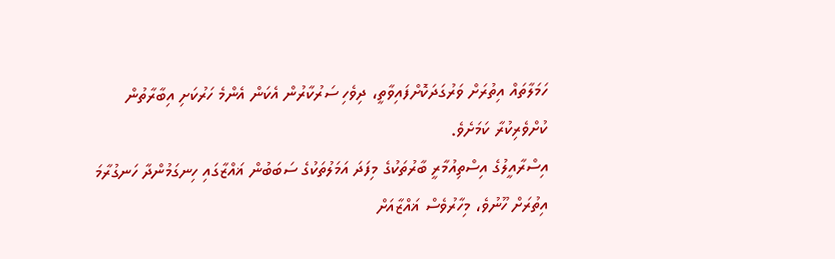ހަމަލާތައް އިތުރަށް ވަރުގަދަކޮށްފައިވާތީ، ދިވެހި ސަރުކާރުން އެކަން އެންމެ ހަރުކަށި އިބާރާތުން ކުށްވެރިކުރާ ކަމަށެވެ.
އިސްރާއީލުގެ އިސްތިއުމާރީ ބާރުތަކުގެ މިފަދަ އަމަލުތަކުގެ ސަބަބުން ޣައްޒާގައި ހިނގަމުންދާ ހަނގުރާމަ އިތުރަށް ހޫނުވެ، މިހާރުވެސް ޣައްޒާއަށް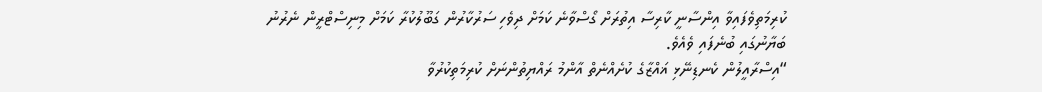ކުރިމަތިވެފައިވާ އިންސާނީ ކާރިސާ އިތުރަށް ގޯސްވާނެ ކަމަށް ދިވެހި ސަރުކާރުން ގަބޫލުކުރާ ކަމަށް މިނިސްޓްރީން ނެރުނު ބަޔާނުގައި ބުނެފައި ވެއެވެ.
“އިސްރާއީލުން ކެނޑިނޭޅި ޣައްޒާގެ ކުށެއްނެތް އާންމު ރައްޔިތުންނަށް ކުރިމަތިކުރުވާ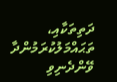ދަތިތަކާއި، ތަޙައްމަލުކުރަމުންދާ ވޭންދެނިވި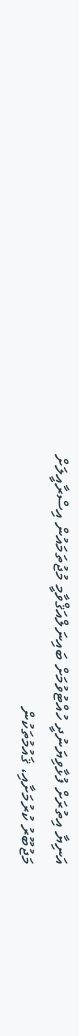އަނިޔާ އިތުރަށް ފުޅާވިޔަނުދީ ހުއްޓުވުމަށް ބައިނަލްއަޤްވާމީ މުޖުތަމައުން އިސްރާއީލަށް މަޖުބޫރު ކުރުމަށާއި، ޤައުމުތަކުން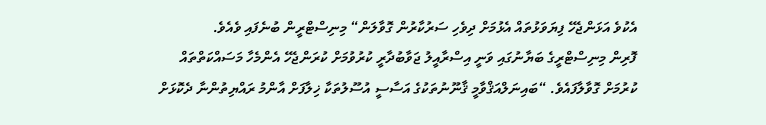އެކުވެ އަޅަންޖެހޭ ފިޔަވަޅުތައް އެޅުމަށް ދިވެހި ސަރުކާރުން ގޮވާލަން“ މިނިސްޓްރީން ބުނެފައި ވެއެވެ.
ފޮރިން މިނިސްޓްރީގެ ބަޔާނުގައި ވަނީ އިސްރާއީލު ޖަވާބުދާރީ ކުރުވުމަށް ކުރަންޖެހޭ އެންމެހާ މަސައްކަތްތައް ކުރުމަށް ގޮވާލާފައެވެ. “ބައިނަލްއަޤްވާމީ ޤާނޫނުތަކުގެ އަސާސީ އުސޫލުތަކާ ޚިލާފަށް އާންމު ރައްޔިތުންނާ ދެކޮޅަށް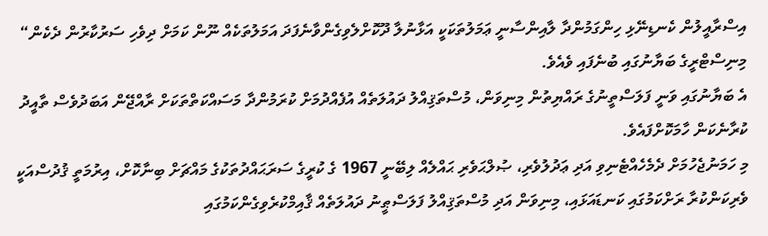އިސްރާއީލުން ކެނޑިނޭޅި ހިންގަމުންދާ ލާއިންސާނީ ޢަމަލުތަކަކީ އަޅާނުލާ ދޫކޮށްލެވިގެންވާނެފަދަ އަމަލުތަކެއް ނޫން ކަމަށް ދިވެހި ސަރުކާރުން ދެކެން“ މިނިސްޓްރީގެ ބަޔާނުގައި ބުނެފައި ވެއެވެ.
އެ ބަޔާނުގައި ވަނީ ފަލަސްތީނުގެ ރައްޔިތުން މިނިވަން، މުސްތަޤިއްލު ދައުލަތެއް އުފެއްދުމަށް ކުރަމުންދާ މަސައްކަތްތަކަށް ރާއްޖޭން އަބަދުވެސް ތާއީދު ކުރާނެކަން ހާމަކޮށްފައެވެ.
މި ހަމަނުޖެހުމަށް ދެމެހެއްޓެނިވި އަދި ޢަދުލުވެރި، ޞުލްޙަވެރި ޙައްލެއް ލިބޭނީ 1967 ގެ ކުރީގެ ސަރަޙައްދުތަކުގެ މައްޗަށް ބިނާކޮށް، އިރުމަތީ ޤުދުސްއަކީ ވެރިކަންކުރާ ރަށްކަމުގައި ކަނޑައަޅައި، މިނިވަން އަދި މުސްތަޤިއްލު ފަލަސްޠީނު ދައުލަތެއް ޤާއިމްކުރެވިގެންކަމުގައި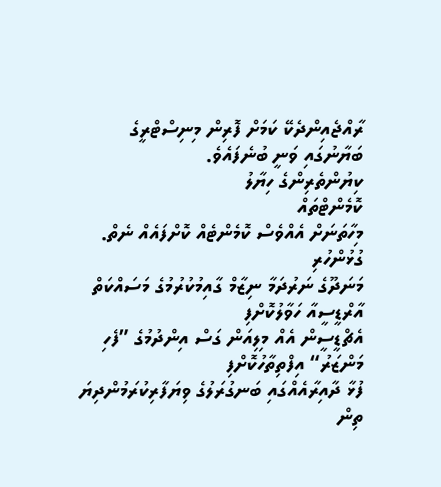ރާއްޖެއިންދެކޭ ކަމަށް ފޮރިން މިނިސްޓްރީގެ ބަޔާނުގައި ވަނީ ބުނެފައެވެ.
ކިޔުންތެރިންގެ ހިޔާލު
ކޮމެންޓްތައް
މިހާތަނަށް އެއްވެސް ކޮމެންޓެއް ކޮށްފައެއް ނެތް.
ގުޅުންހުރި
މަނަދޫގެ ނަރުދަމާ ނިޒާމް ގާއިމުކުރުމުގެ މަސައްކަތް އާރްޑީސީއާ ހަވާލުކޮށްފި
އެޗްޑީސީން އެއް މިލިއަން ގަސް އިންދުމުގެ ”ފެހި މަންޒަރު“ އިފްތިތާހުކޮށްފި
ފުޅާ ދާއިރާއެއްގައި ބަނގުރަލުގެ ވިޔަފާރިކުރަމުންދިޔަ ތިން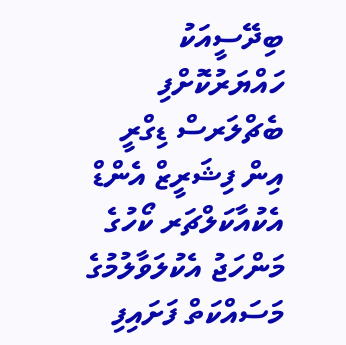ބިދޭސީއަކު ހައްޔަރުކޮށްފި
ބެޗްލަރސް ޑިގްރީ އިން ފިޝަރީޒް އެންޑް އެކުއާކަލްޗަރ ކޯހުގެ މަންހަޖު އެކުލަވާލުމުގެ މަސައްކަތް ފަށައިފި